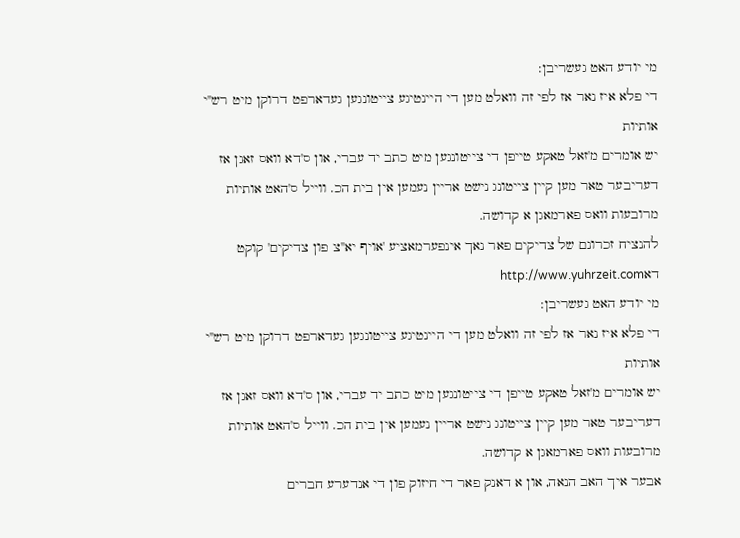מי יודע האט געשריבן:
די פלא איז נאר אז לפי זה וואלט מען די היינטיגע צייטונגען געדארפט דרוקן מיט רש"י אותיות
יש אומרים מ'זאל טאקע טייפן די צייטונגען מיט כתב יד עברי, און ס'דא וואס זאגן אז דעריבער טאר מען קיין צייטונג נישט אריין נעמען אין בית הכ. ווייל ס'האט אותיות מרובעות וואס פארמאגן א קדושה.
להנציח זכרונם של צדיקים פאר נאך אינפערמאציע 'אויף יא"צ פון צדיקים' קוקט דאhttp://www.yuhrzeit.com
מי יודע האט געשריבן:
די פלא איז נאר אז לפי זה וואלט מען די היינטיגע צייטונגען געדארפט דרוקן מיט רש"י אותיות
יש אומרים מ'זאל טאקע טייפן די צייטונגען מיט כתב יד עברי, און ס'דא וואס זאגן אז דעריבער טאר מען קיין צייטונג נישט אריין נעמען אין בית הכ. ווייל ס'האט אותיות מרובעות וואס פארמאגן א קדושה.
אבער איך האב הנאה, און א דאנק פאר די חיזוק פון די אנדערע חברים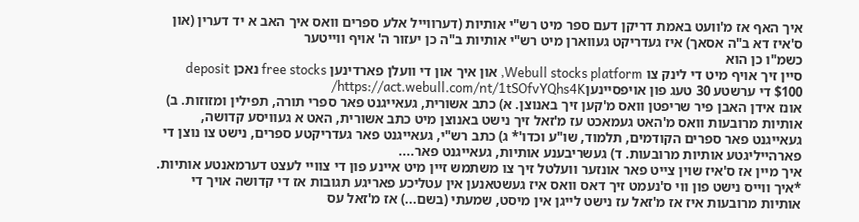איך האף אז מ'וועט באמת דריקן דעם ספר מיט רש"י אותיות (דערווייל אלע ספרים וואס איך האב א יד דערין (און ס'איז דא ב"ה אסאך) איז געדריקט געווארן מיט רש"י אותיות ב"ה כן יעזור ה' אויף ווייטער
כשמ"ו כן הוא
סיין זיך אויף מיט די לינק צו Webull stocks platform, און איך און די וועלן פארדינען free stocks נאכן deposit $100 די ערשטע 30 טעג פון אויפסיינעןhttps://act.webull.com/nt/1tSOfvYQhs4K/
אונז אידן האבן פיר שריפטן וואס מ'קען זיך באנוצן. א) כתב אשורית, געאייגנט פאר ספרי תורה, תפילין ומזוזות. ב) אותיות מרובעות וואס מ'האט געמאכט עז מ'זאל זיך נישט באנוצן מיט כתב אשורית, האט א געוויסע קדושה, געאייגנט פאר ספרים הקודמים, תלמוד, שו"ע וכדו'* ג) כתב רש"י, געאייגנט פאר געדריקטע ספרים, נישט צו נוצן די פארהייליגטע אותיות מרובעות. ד) געשריבענע אותיות, געאייגנט פאר....
איך מיין אז ס'איז שוין צייט פאר אונזער וועלטל זיך צו משתמש זיין מיט איינע פון די צוויי לעצט דערמאנטע אותיות.
*איך ווייס נישט פון ווי ס'נעמט זיך דאס וואס איז געשטאנען אין עטליכע פאריגע תגובות אז די קדושה אויך די אותיות מרובעות איז אז מ'זאל עז נישט לייגן אין מיסט, שמעתי (בשם...) אז מ'זאל עס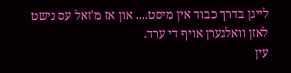לייגן בדרך כבוד אין מיסט.... און אז מ'זאל עס נישט לאזן וואלגערן אויף די ערד.
עין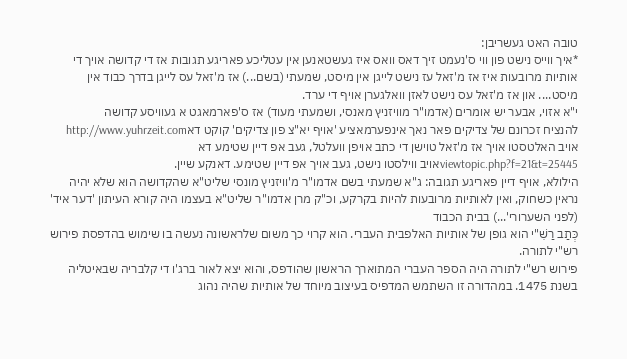טובה האט געשריבן:
*איך ווייס נישט פון ווי ס'נעמט זיך דאס וואס איז געשטאנען אין עטליכע פאריגע תגובות אז די קדושה אויך די אותיות מרובעות איז אז מ'זאל עז נישט לייגן אין מיסט, שמעתי (בשם...) אז מ'זאל עס לייגן בדרך כבוד אין מיסט.... און אז מ'זאל עס נישט לאזן וואלגערן אויף די ערד.
י"א אזוי, אבער יש אומרים (אדמו"ר מוויזניץ מאנסי, ושמעתי מעוד) אז ס'פארמאגט א געוויסע קדושה
להנציח זכרונם של צדיקים פאר נאך אינפערמאציע 'אויף יא"צ פון צדיקים' קוקט דאhttp://www.yuhrzeit.com
אויב האלטסטו אויך אז מ'זאל טוישן די כתב אויפן וועלטל, געב אפ דיין שטימע דא viewtopic.php?f=21&t=25445אויב ווילסטו נישט, געב אויך אפ דיין שטימע. דאנקע שיין.
הילולא, אויף דיין פאריגע תגובה: ג"א שמעתי בשם אדמו"ר מ'וויזניץ מונסי שליט"א שהקדושה הוא שלא יהיה נראין כשחוק, ואין לאותיות מרובעות להיות בקרקע, וכ"ק מרן אדמו"ר שליט"א בעצמו היה קורא העיתון 'דער איד' (לפני השערורי'...) בבית הכבוד
כְּתַב רַשִׁ"י הוא גופן של אותיות האלפבית העברי. הוא קרוי כך משום שלראשונה נעשה בו שימוש בהדפסת פירוש רש"י לתורה.
פירוש רש"י לתורה היה הספר העברי המתוארך הראשון שהודפס, והוא יצא לאור ברג'ו די קלבריה שבאיטליה בשנת 1475. במהדורה זו השתמש המדפיס בעיצוב מיוחד של אותיות שהיה נהוג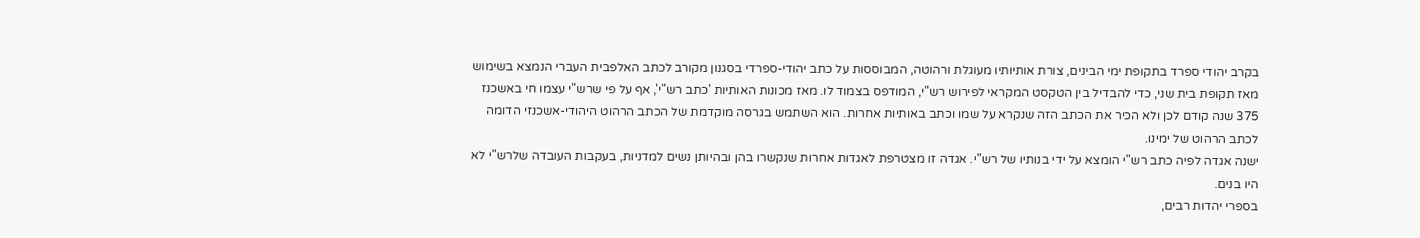בקרב יהודי ספרד בתקופת ימי הבינים, צורת אותיותיו מעוגלת ורהוטה, המבוססות על כתב יהודי-ספרדי בסגנון מקורב לכתב האלפבית העברי הנמצא בשימוש מאז תקופת בית שני, כדי להבדיל בין הטקסט המקראי לפירוש רש"י, המודפס בצמוד לו. מאז מכונות האותיות 'כתב רש"י', אף על פי שרש"י עצמו חי באשכנז 375 שנה קודם לכן ולא הכיר את הכתב הזה שנקרא על שמו וכתב באותיות אחרות. הוא השתמש בגרסה מוקדמת של הכתב הרהוט היהודי-אשכנזי הדומה לכתב הרהוט של ימינו.
ישנה אגדה לפיה כתב רש"י הומצא על ידי בנותיו של רש"י. אגדה זו מצטרפת לאגדות אחרות שנקשרו בהן ובהיותן נשים למדניות, בעקבות העובדה שלרש"י לא היו בנים.
בספרי יהדות רבים,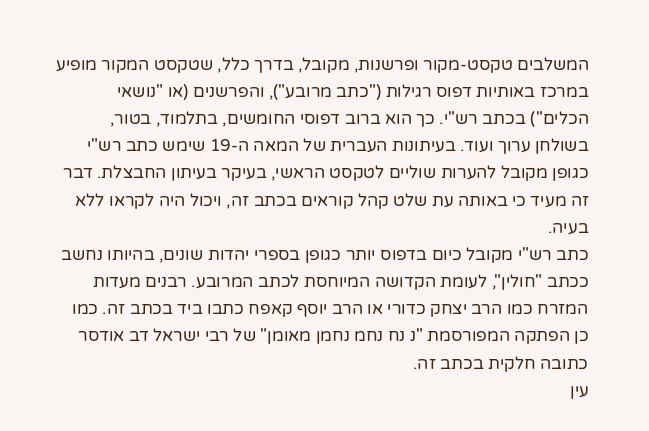המשלבים טקסט-מקור ופרשנות, מקובל, בדרך כלל, שטקסט המקור מופיע במרכז באותיות דפוס רגילות ("כתב מרובע"), והפרשנים (או "נושאי הכלים") בכתב רש"י. כך הוא ברוב דפוסי החומשים, בתלמוד, בטור, בשולחן ערוך ועוד. בעיתונות העברית של המאה ה-19 שימש כתב רש"י כגופן מקובל להערות שוליים לטקסט הראשי, בעיקר בעיתון החבצלת. דבר זה מעיד כי באותה עת שלט קהל קוראים בכתב זה, ויכול היה לקראו ללא בעיה.
כתב רש"י מקובל כיום בדפוס יותר כגופן בספרי יהדות שונים, בהיותו נחשב ככתב "חולין", לעומת הקדושה המיוחסת לכתב המרובע. רבנים מעדות המזרח כמו הרב יצחק כדורי או הרב יוסף קאפח כתבו ביד בכתב זה. כמו כן הפתקה המפורסמת "נ נח נחמ נחמן מאומן" של רבי ישראל דב אודסר כתובה חלקית בכתב זה.
עין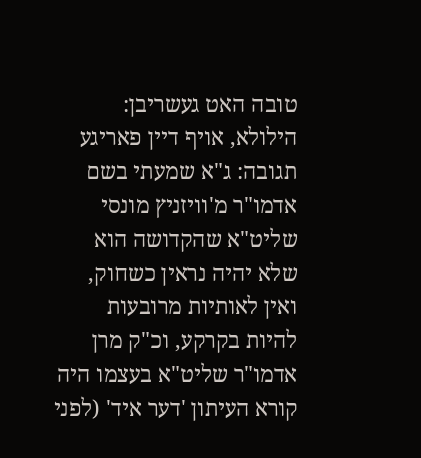טובה האט געשריבן:
הילולא, אויף דיין פאריגע תגובה: ג"א שמעתי בשם אדמו"ר מ'וויזניץ מונסי שליט"א שהקדושה הוא שלא יהיה נראין כשחוק, ואין לאותיות מרובעות להיות בקרקע, וכ"ק מרן אדמו"ר שליט"א בעצמו היה קורא העיתון 'דער איד' (לפני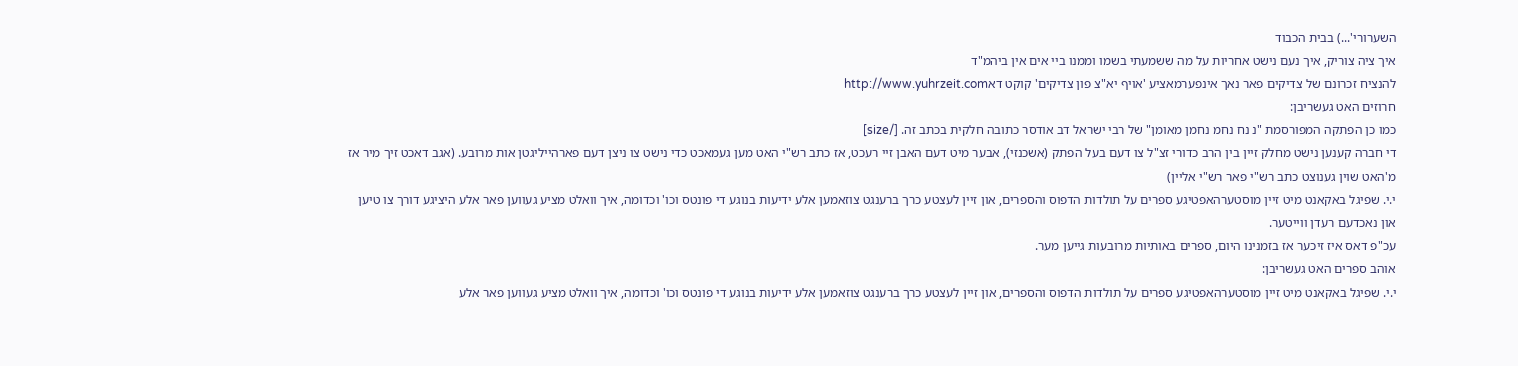השערורי'...) בבית הכבוד
איך ציה צוריק, איך נעם נישט אחריות על מה ששמעתי בשמו וממנו ביי אים אין ביהמ"ד
להנציח זכרונם של צדיקים פאר נאך אינפערמאציע 'אויף יא"צ פון צדיקים' קוקט דאhttp://www.yuhrzeit.com
חרוזים האט געשריבן:
כמו כן הפתקה המפורסמת "נ נח נחמ נחמן מאומן" של רבי ישראל דב אודסר כתובה חלקית בכתב זה. [/size]
די חברה קענען נישט מחלק זיין בין הרב כדורי זצ"ל צו דעם בעל הפתק (אשכנזי), אבער מיט דעם האבן זיי רעכט, אז כתב רש"י האט מען געמאכט כדי נישט צו ניצן דעם פארהייליגטן אות מרובע. (אגב דאכט זיך מיר אז מ'האט שוין גענוצט כתב רש"י פאר רש"י אליין)
י.י. שפיגל באקאנט מיט זיין מוסטערהאפטיגע ספרים על תולדות הדפוס והספרים, און זיין לעצטע כרך ברענגט צוזאמען אלע ידיעות בנוגע די פונטס וכו' וכדומה, איך וואלט מציע געווען פאר אלע היציגע דורך צו טיען און נאכדעם רעדן ווייטער.
עכ"פ דאס איז זיכער אז בזמנינו היום, ספרים באותיות מרובעות גייען מער.
אוהב ספרים האט געשריבן:
י.י. שפיגל באקאנט מיט זיין מוסטערהאפטיגע ספרים על תולדות הדפוס והספרים, און זיין לעצטע כרך ברענגט צוזאמען אלע ידיעות בנוגע די פונטס וכו' וכדומה, איך וואלט מציע געווען פאר אלע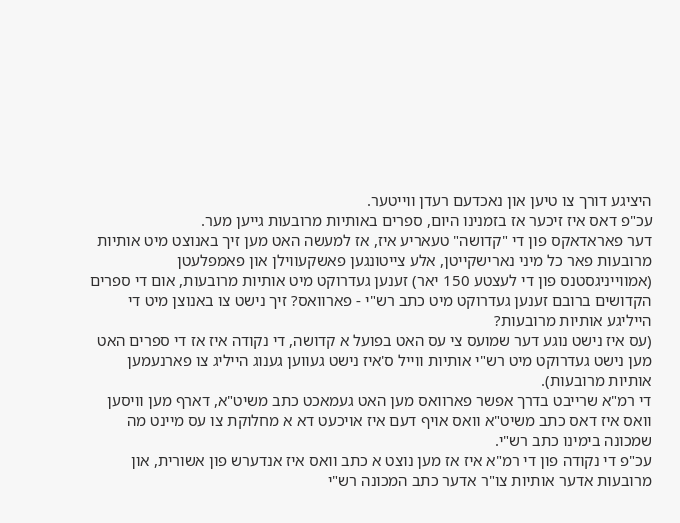היציגע דורך צו טיען און נאכדעם רעדן ווייטער.
עכ"פ דאס איז זיכער אז בזמנינו היום, ספרים באותיות מרובעות גייען מער.
דער פאראדאקס פון די "קדושה" טעאריע איז, אז למעשה האט מען זיך באנוצט מיט אותיות מרובעות פאר כל מיני נארישקייטן, אלע צייטונגען פאשקעווילן און פאמפלעטן (אמווייניגסטנס פון די לעצטע 150 יאר) זענען געדרוקט מיט אותיות מרובעות, אום די ספרים הקדושים ברובם זענען געדרוקט מיט כתב רש"י - פארוואס? זיך נישט צו באנוצן מיט די הייליגע אותיות מרובעות?
(עס איז נישט נוגע דער שמועס צי עס האט בפועל א קדושה, די נקודה איז אז די ספרים האט מען נישט געדרוקט מיט רש"י אותיות ווייל ס'איז נישט געווען גענוג הייליג צו פארנעמען אותיות מרובעות).
די רמ"א שרייבט בדרך אפשר פארוואס מען האט געמאכט כתב משיט"א, דארף מען וויסען וואס איז דאס כתב משיט"א וואס אויף דעם איז אויכעט דא א מחלוקת צו עס מיינט מה שמכונה בימינו כתב רש"י.
עכ"פ די נקודה פון די רמ"א איז אז מען נוצט א כתב וואס איז אנדערש פון אשורית, און מרובעות אדער אותיות צו"ר אדער כתב המכונה רש"י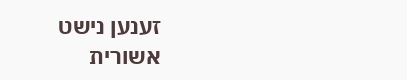זענען נישט אשורית